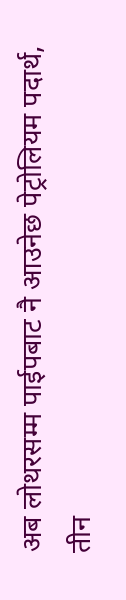अब लोथरसम्म पाईपबाट नै आउनेछ पेट्रोलियम पदार्थ, तीन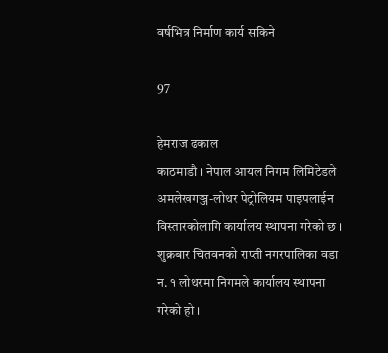वर्षभित्र निर्माण कार्य सकिने

97

हेमराज ढकाल
काठमाडौ । नेपाल आयल निगम लिमिटेडले अमलेखगञ्ज-लोथर पेट्रोलियम पाइपलाईन विस्तारकोलागि कार्यालय स्थापना गरेको छ । शुक्रबार चितवनको राप्ती नगरपालिका वडा न. १ लोथरमा निगमले कार्यालय स्थापना गरेको हो ।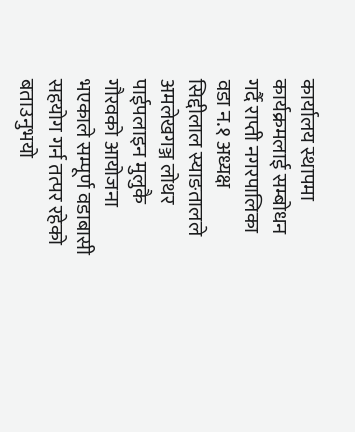कार्यालय स्थापमा कार्यक्रमलाई सम्बोधन गर्दै राप्ती नगरपालिका वडा न.१ अध्यक्ष सिद्दीलाल स्याङतालले अमलेखगञ्ज लोथर पाईपलाइन मुलुकै गौरवको आयोजना भएकाले सम्पूर्ण वडाबासी सहयोग गर्न तत्पर रहेको बताउनुभयो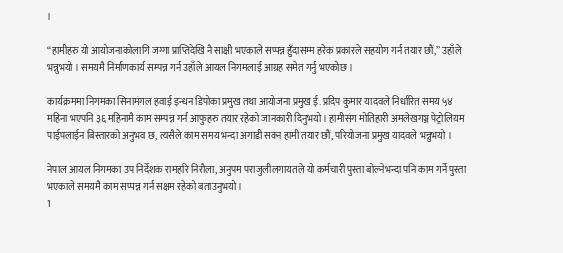।

“हामीहरु यो आयोजनाकोलागि जग्गा प्राप्तिदेखि नै साक्षी भएकाले सप्पन्न हुँदासम्म हरेक प्रकारले सहयोग गर्न तयार छौं,” उहाँले भन्नुभयो । समयमै निर्माणकार्य सम्पन्न गर्न उहाँले आयल निगमलाई आग्रह समेत गर्नु भएकोछ ।

कार्यक्रममा निगमका सिनामंगल हवाई इन्धन डिपोका प्रमुख तथा आयोजना प्रमुख ई. प्रदिप कुमार यादवले निर्धारित समय ५४ महिना भएपनि ३६ महिनामै काम सम्पन्न गर्न आफुहरु तयार रहेको जानकारी दिनुभयो । हामीसंग मोतिहारी अमलेखगञ्ज पेट्रोलियम पाईपलाईन बिस्तारको अनुभव छ, त्यसैले काम समय भन्दा अगाडी सक्न हामी तयार छौं, परियोजना प्रमुख यादवले भन्नुभयो ।

नेपाल आयल निगमका उप निर्देशक रामहरि निरौला, अनुपम पराजुलीलगायतले यो कर्मचारी पुस्ता बोल्नेभन्दा पनि काम गर्ने पुस्ता भएकाले समयमै काम सप्पन्न गर्न सक्षम रहेको बताउनुभयो ।
1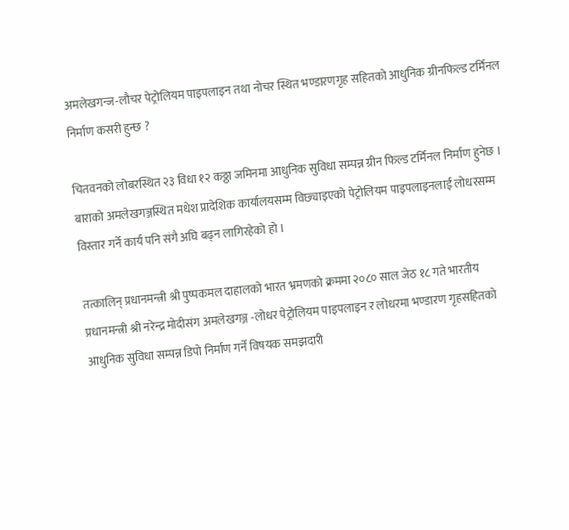अमलेखगन्ज-लौचर पेट्रोलियम पाइपलाइन तथा नोचर स्थित भण्डारणगृह सहितको आधुनिक ग्रीनफिल्ड टर्मिनल निर्माण कसरी हुन्छ ?

चितवनको लोबरस्थित २३ विधा १२ कठ्ठा जमिनमा आधुनिक सुविधा सम्पन्न ग्रीन फिल्ड टर्मिनल निर्माण हुनेछ । बाराको अमलेखगञ्जस्थित मधेश प्रादेशिक कार्यालयसम्म विछ्याइएको पेट्रोलियम पाइपलाइनलाई लोधरसम्म विस्तार गर्ने कार्य पनि संगै अघि बढ्न लागिरहेको हो ।

तत्कालिन् प्रधानमन्त्री श्री पुष्पकमल दाहालको भारत भ्रमणको क्रममा २०८० साल जेठ १८ गते भारतीय प्रधानमन्त्री श्री नरेन्द्र मोदीसंग अमलेखगञ्ज -लोधर पेट्रोलियम पाइपलाइन र लोधरमा भण्डारण गृहसहितको आधुनिक सुविधा सम्पन्न डिपो निर्माण गर्ने विषयक समझदारी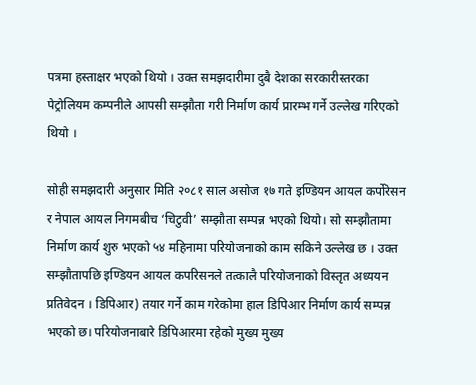पत्रमा हस्ताक्षर भएको थियो । उक्त समझदारीमा दुबै देशका सरकारीस्तरका पेट्रोलियम कम्पनीले आपसी सम्झौता गरी निर्माण कार्य प्रारम्भ गर्ने उल्लेख गरिएको थियो ।

सोही समझदारी अनुसार मिति २०८१ साल असोज १७ गते इण्डियन आयल कर्पोरेसन र नेपाल आयल निगमबीच ‘चिटुवी’ सम्झौता सम्पन्न भएको थियो। सो सम्झौतामा निर्माण कार्य शुरु भएको ५४ महिनामा परियोजनाको काम सकिने उल्लेख छ । उक्त सम्झौतापछि इण्डियन आयल कपरिसनले तत्कालै परियोजनाको विस्तृत अध्ययन प्रतिवेदन । डिपिआर) तयार गर्ने काम गरेकोमा हाल डिपिआर निर्माण कार्य सम्पन्न भएको छ। परियोजनाबारे डिपिआरमा रहेको मुख्य मुख्य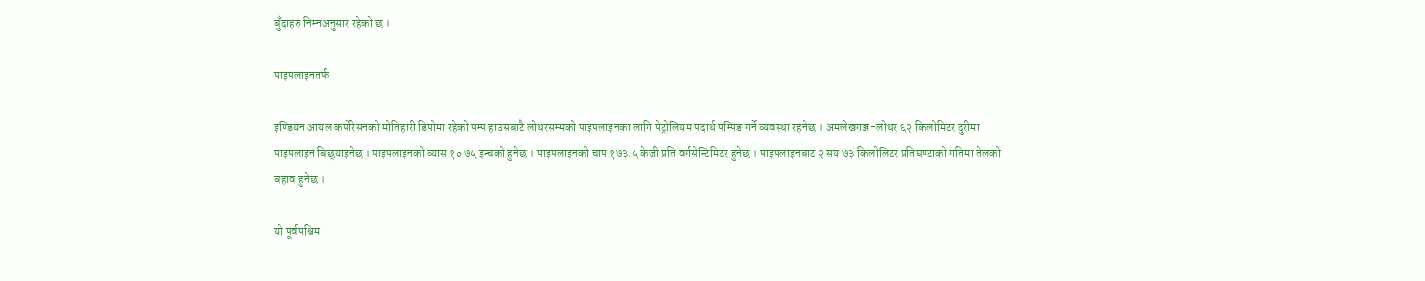बुँदाहरु निम्नअनुसार रहेको छ ।

पाइपलाइनतर्फ

इण्डियन आयल कर्पोरेसनको मोतिहारी डिपोमा रहेको पम्प हाउसबाटै लोथरसम्मको पाइपलाइनका लागि पेट्रोलियम पदार्थ पम्पिङ गर्ने व्यवस्था रहनेछ । अमलेखगञ्ज-लोथर ६२ किलोमिटर दुरीमा पाइपलाइन बिछ्‌याइनेछ । पाइपलाइनको व्यास १० ७५ इन्चको हुनेछ । पाइपलाइनको चाप १७३.५ केजी प्रति वर्गसेन्टिमिटर हुनेछ । पाइपलाइनबाट २ सय ७३ किलोलिटर प्रतिघण्टाको गतिमा तेलको बहाव हुनेछ ।

यो पूर्वपश्चिम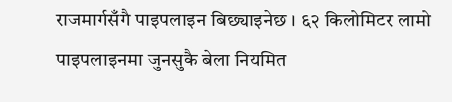राजमार्गसँगै पाइपलाइन बिछ्याइनेछ । ६२ किलोमिटर लामो पाइपलाइनमा जुनसुकै बेला नियमित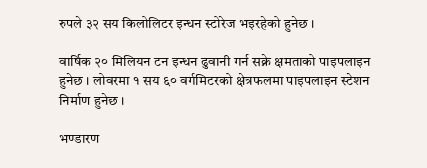रुपले ३२ सय किलोलिटर इन्धन स्टोरेज भइरहेको हुनेछ ।

वार्षिक २० मिलियन टन इन्धन ढुवानी गर्न सक्ने क्षमताको पाइपलाइन हुनेछ । लोवरमा १ सय ६० वर्गमिटरको क्षेत्रफलमा पाइपलाइन स्टेशन निर्माण हुनेछ ।

भण्डारण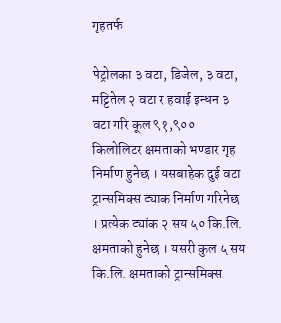गृहतर्फ

पेट्रोलका ३ वटा, डिजेल, ३ वटा, मट्टितेल २ वटा र हवाई इन्धन ३ वटा गरि कूल ९१,९०० किलोलिटर क्षमताको भण्डार गृह निर्माण हुनेछ । यसबाहेक दुई वटा ट्रान्समिक्स ट्याक निर्माण गरिनेछ । प्रत्येक ट्यांक २ सय ५० कि.लि. क्षमताको हुनेछ । यसरी कुल ५ सय कि.लि. क्षमताको ट्रान्समिक्स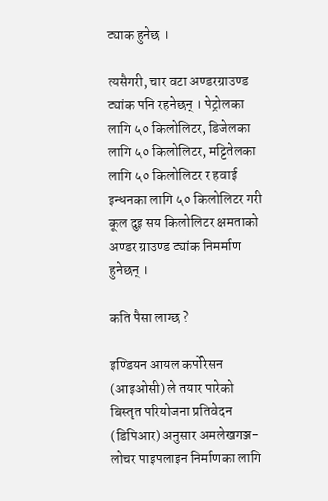ट्याक हुनेछ ।

त्यसैगरी, चार वटा अण्डरग्राउण्ड ट्यांक पनि रहनेछन् । पेट्रोलका लागि ५० किलोलिटर, डिजेलका लागि ५० किलोलिटर, मट्टितेलका लागि ५० किलोलिटर र हवाई इन्धनका लागि ५० किलोलिटर गरी कूल दुइ सय किलोलिटर क्षमताको अण्डर ग्राउण्ड ट्यांक निमर्माण हुनेछन् ।

कति पैसा लाग्छ ?

इण्डियन आयल कर्पोरेसन (आइओसी) ले तयार पारेको बिस्तृत परियोजना प्रतिवेदन (डिपिआर) अनुसार अमलेखगञ्ज-लोचर पाइपलाइन निर्माणका लागि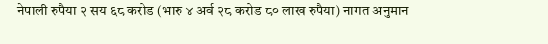नेपाली रुपैया २ सय ६८ करोड (भारु ४ अर्व २८ करोड ८० लाख रुपैया) नागत अनुमान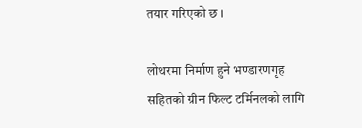तयार गरिएको छ ।

लोथरमा निर्माण हुने भण्डारणगृह सहितको ग्रीन फिल्ट टर्मिनलको लागि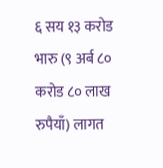६ सय १३ करोड भारु (९ अर्ब ८० करोड ८० लाख रुपैयाँ) लागत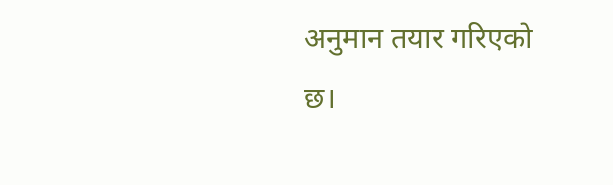अनुमान तयार गरिएको छ।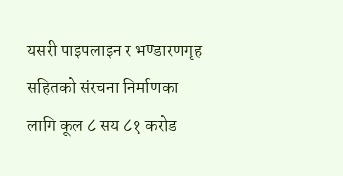यसरी पाइपलाइन र भण्डारणगृह सहितको संरचना निर्माणका लागि कूल ८ सय ८१ करोड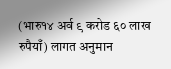(भारु१४ अर्व ९ करोड ६० लाख रुपैयाँ) लागत अनुमान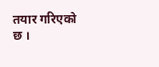तयार गरिएको छ ।